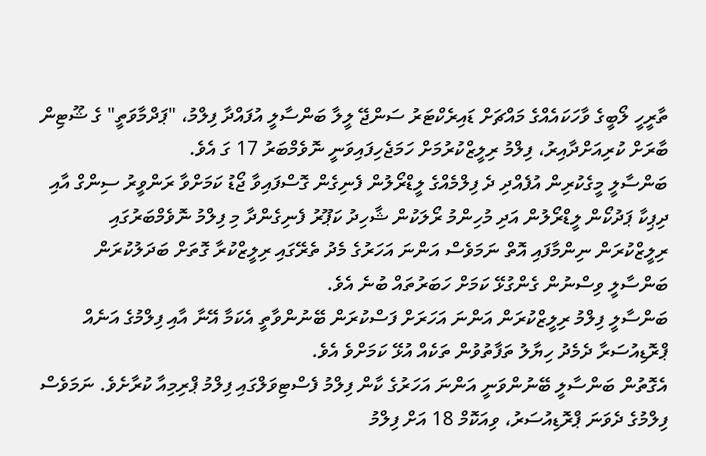ތާރީހީ ލޯބީގެ ވާހަކައެއްގެ މައްޗަށް ޑައިރެކްޓަރު ސަންޖޭ ލީލާ ބަންސާލީ އުފައްދާ ފިލްމު، "ޕަދްމާވަތީ" ގެ ޝޫޓިން ބާރަށް ކުރިއަށްދާއިރު، ފިލްމު ރިލީޒްކުރުމަށް ހަމަޖެހިފައިވަނީ ނޮވެމްބަރު 17 ގަ އެވެ.
ބަންސާލީ މީގެކުރިން އުފެއްދި ދެ ފިލްމެއްގެ ލީޑްރޯލުން ފެނިގެން ގޮސްފައިވާ ޖޯޑު ކަމަށްވާ ރަންވީރު ސިންގް އާއި ދިޕިކާ ޕަދުކޯން ލީޑްރޯލުން އަދި މުހިންމު ރޯލަކުން ޝާހިދު ކަޕޫރު ފެނިގެންދާ މި ފިލްމު ނޮވެމްބަރުގައި ރިލީޒްކުރަން ނިންމާފައި އޮތް ނަމަވެސް އަންނަ އަހަރުގެ މެދު ތެރޭގައި ރިލީޒްކުރާ ގޮތަށް ބަދަލުކުރަން ބަންސާލީ ވިސްނުން ގެންގުޅޭ ކަމަށް ހަބަރުތައް ބުނެ އެވެ.
ބަންސާލީ ފިލްމު ރިލީޒްކުރަން އަންނަ އަހަރަށް ފަސްކުރަން ބޭނުންވާތީ އެކަމާ އޭނާ އާއި ފިލްމުގެ އަނެއް ޕްރޮޑިއުސަރާ ދެމެދު ހިޔާލު ތަފާތުވުން ތަކެއް އުޅޭ ކަމަށްވެ އެވެ.
އެގޮތުން ބަންސާލީ ބޭނުންވަނީ އަންނަ އަހަރުގެ ކާން ފިލްމު ފެސްޓިވަލްގައި ފިލްމު ޕްރިމިއާ ކުރާށެވެ. ނަމަވެސް ފިލްމުގެ ދެވަނަ ޕްރޮޑިއުސަރު، ވިއަކޮމް 18 އަށް ފިލްމު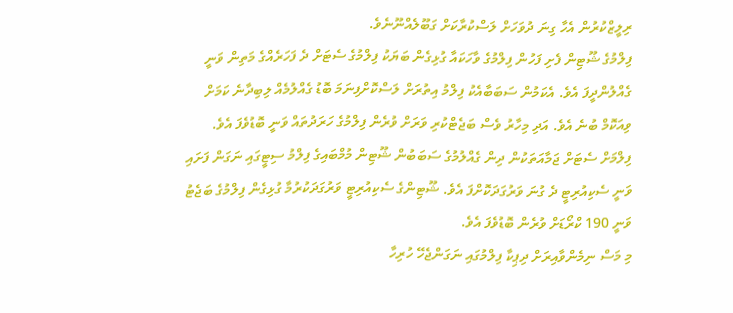ރިލީޒްކުރުން އެހާ ގިނަ ދުވަހަށް ލަސްކުރާކަށް ގަބޫލެއްނޫނެވެ.
ފިލްމުގެ ޝޫޓިން ފެށި ފަހުން ފިލްމުގެ ވާހަކައާ ގުޅިގެން ބަޔަކު ފިލްމުގެ ސެޓަށް ދެ ފަހަރެއްގެ މަތިން ވަނީ ގެއްލުންދީފަ އެވެ. އެކަމުން ސަބަބާއެކު ފިލްމު އިތުރަށް ލަސްކޮށްފިނަމަ ބޮޑު ގެއްލުމެއް ލިބިދާނެ ކަމަށް ވިއަކޮމް ބުނެ އެވެ. އަދި މިހާރު ވެސް ބަޖެޓްކުރި ވަރަށް ވުރެން ފިލްމުގެ ހަރަދުތައް ވަނީ ބޮޑުވެފަ އެވެ.
ފިލްމަށް ސެޓަށް ޖަމާއަތަކުން ދިން ގެއްލުމުގެ ސަބަބުން ޝޫޓިން މުމްބައިގެ ފިލްމު ސިޓީގައި ނަގަން ފަށައި ވަނީ ސެކިއުރިޓީ ދެ ގުނަ ވަރުގަދަކޮށްފަ އެވެ. ޝޫޓިންގެ ސެކިއުރިޓީ ވަރުގަދަކުރުމާ ގުޅިގެން ފިލްމުގެ ބަޖެޓު ވަނީ 190 ކްރޯޑަށް ވުރެން ބޮޑުވެފަ އެވެ.
މި މަސް ނިމެންވާއިރަށް ދިޕިކާ ފިލްމުގައި ނަގަންޖެހޭ ހުރިހާ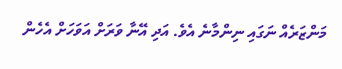މަންޒަރެއް ނަގައި ނިންމާނެ އެވެ. އަދި އޭނާ ވަރަށް އަވަހަށް އެހެން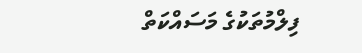ފިލްމުތަކުގެ މަސައްކަތް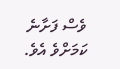ވެސް ފަށާނެ ކަމަށްވެ އެވެ.